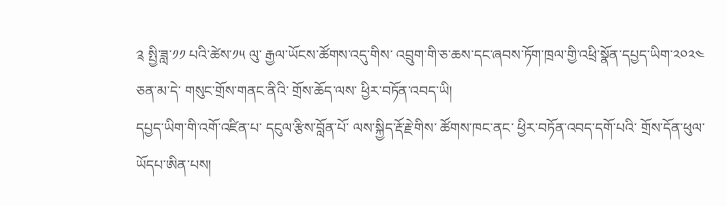༉ སྤྱི་ཟླ་༡༡ པའི་ཚེས་༡༥ ལུ་ རྒྱལ་ཡོངས་ཚོགས་འདུ་གིས་ འབྲུག་གི་ཅ་ཆས་དང་ཞབས་ཏོག་ཁྲལ་གྱི་འཕྲི་སྣོན་དཔྱད་ཡིག་༢༠༢༤ ཅན་མ་དེ་ གསུང་གྲོས་གནང་ནིའི་ གྲོས་ཆོད་ལས་ ཕྱིར་བཏོན་འབད་ཡི།
དཔྱད་ཡིག་གི་འགོ་འཛིན་པ་ དངུལ་རྩིས་བློན་པོ་ ལས་སྐྱིད་རྡོ་རྗེ་གིས་ ཚོགས་ཁང་ནང་ ཕྱིར་བཏོན་འབད་དགོ་པའི་ གྲོས་དོན་ཕུལ་ཡོདཔ་ཨིན་པས།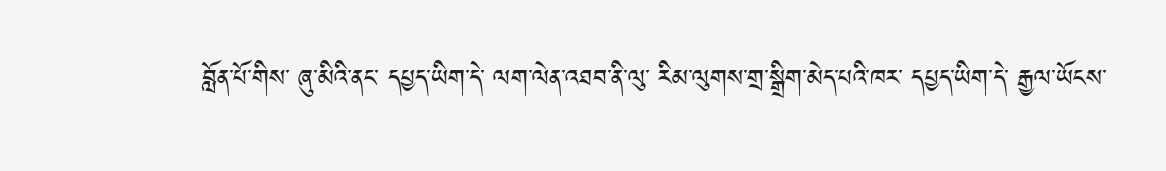བློན་པོ་གིས་ ཞུ་མིའི་ནང་ དཔྱད་ཡིག་དེ་ ལག་ལེན་འཐབ་ནི་ལུ་ རིམ་ལུགས་གྲ་སྒྲིག་མེད་པའི་ཁར་ དཔྱད་ཡིག་དེ་ རྒྱལ་ཡོངས་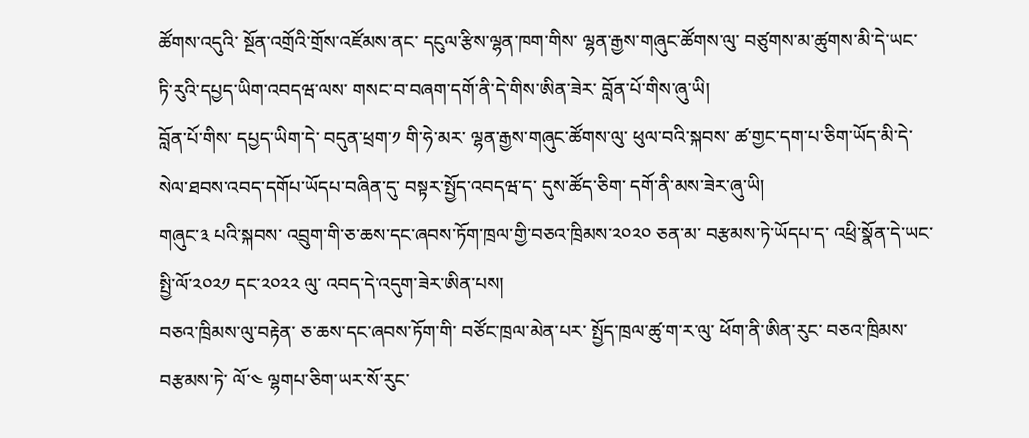ཚོགས་འདུའི་ སྔོན་འགྲོའི་གྲོས་འཛོམས་ནང་ དངུལ་རྩིས་ལྷན་ཁག་གིས་ ལྷན་རྒྱས་གཞུང་ཚོགས་ལུ་ བཙུགས་མ་ཚུགས་མི་དེ་ཡང་ ཏི་རུའི་དཔྱད་ཡིག་འབདཝ་ལས་ གསང་བ་བཞག་དགོ་ནི་དེ་གིས་ཨིན་ཟེར་ བློན་པོ་གིས་ཞུ་ཡི།
བློན་པོ་གིས་ དཔྱད་ཡིག་དེ་ བདུན་ཕྲག་༡ གི་ཧེ་མར་ ལྷན་རྒྱས་གཞུང་ཚོགས་ལུ་ ཕུལ་བའི་སྐབས་ ཚ་གྱང་དག་པ་ཅིག་ཡོད་མི་དེ་ སེལ་ཐབས་འབད་དགོཔ་ཡོདཔ་བཞིན་དུ་ བསྟར་སྤྱོད་འབདཝ་ད་ དུས་ཚོད་ཅིག་ དགོ་ནི་མས་ཟེར་ཞུ་ཡི།
གཞུང་༣ པའི་སྐབས་ འབྲུག་གི་ཅ་ཆས་དང་ཞབས་ཏོག་ཁྲལ་གྱི་བཅའ་ཁྲིམས་༢༠༢༠ ཅན་མ་ བརྩམས་ཏེ་ཡོདཔ་ད་ འཕྲི་སྣོན་དེ་ཡང་ སྤྱི་ལོ་༢༠༢༡ དང་༢༠༢༢ ལུ་ འབད་དེ་འདུག་ཟེར་ཨིན་པས།
བཅའ་ཁྲིམས་ལུ་བརྟེན་ ཅ་ཆས་དང་ཞབས་ཏོག་གི་ བཙོང་ཁྲལ་མེན་པར་ སྤྱོད་ཁྲལ་ཚུ་ག་ར་ལུ་ ཕོག་ནི་ཨིན་རུང་ བཅའ་ཁྲིམས་བརྩམས་ཏེ་ ལོ་༤ ལྷགཔ་ཅིག་ཡར་སོ་རུང་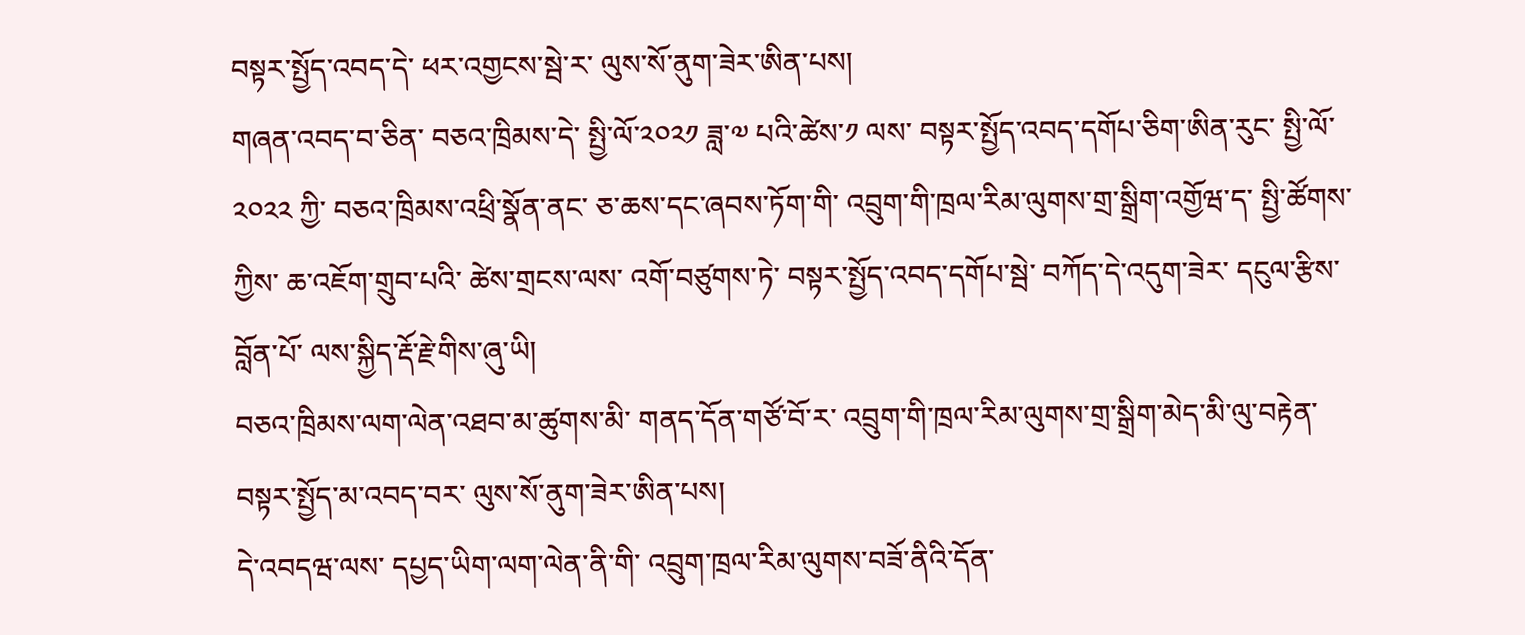བསྟར་སྤྱོད་འབད་དེ་ ཕར་འགྱངས་སྦེ་ར་ ལུས་སོ་ནུག་ཟེར་ཨིན་པས།
གཞན་འབད་བ་ཅིན་ བཅའ་ཁྲིམས་དེ་ སྤྱི་ལོ་༢༠༢༡ ཟླ་༧ པའི་ཚེས་༡ ལས་ བསྟར་སྤྱོད་འབད་དགོཔ་ཅིག་ཨིན་རུང་ སྤྱི་ལོ་༢༠༢༢ ཀྱི་ བཅའ་ཁྲིམས་འཕྲི་སྣོན་ནང་ ཅ་ཆས་དང་ཞབས་ཏོག་གི་ འབྲུག་གི་ཁྲལ་རིམ་ལུགས་གྲ་སྒྲིག་འགྱོཝ་ད་ སྤྱི་ཚོགས་ཀྱིས་ ཆ་འཇོག་གྲུབ་པའི་ ཚེས་གྲངས་ལས་ འགོ་བཙུགས་ཏེ་ བསྟར་སྤྱོད་འབད་དགོཔ་སྦེ་ བཀོད་དེ་འདུག་ཟེར་ དངུལ་རྩིས་བློན་པོ་ ལས་སྐྱིད་རྡོ་རྗེ་གིས་ཞུ་ཡི།
བཅའ་ཁྲིམས་ལག་ལེན་འཐབ་མ་ཚུགས་མི་ གནད་དོན་གཙོ་བོ་ར་ འབྲུག་གི་ཁྲལ་རིམ་ལུགས་གྲ་སྒྲིག་མེད་མི་ལུ་བརྟེན་ བསྟར་སྤྱོད་མ་འབད་བར་ ལུས་སོ་ནུག་ཟེར་ཨིན་པས།
དེ་འབདཝ་ལས་ དཔྱད་ཡིག་ལག་ལེན་ནི་གི་ འབྲུག་ཁྲལ་རིམ་ལུགས་བཟོ་ནིའི་དོན་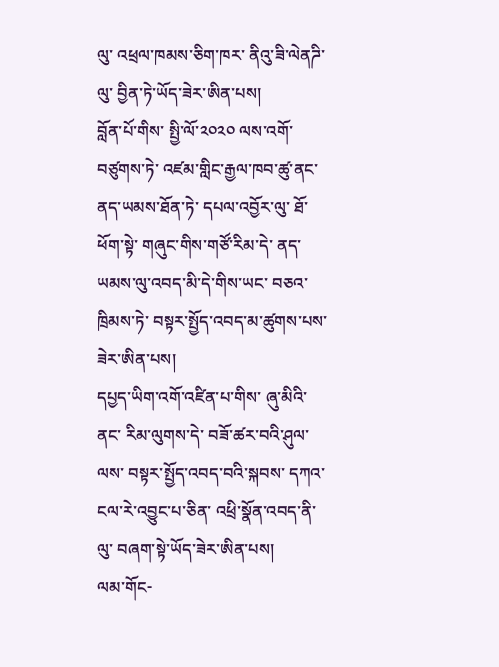ལུ་ འཕྲལ་ཁམས་ཅིག་ཁར་ ནིའུ་ཟི་ལེནཌི་ལུ་ བྱིན་ཏེ་ཡོད་ཟེར་ཨིན་པས།
བློན་པོ་གིས་ སྤྱི་ལོ་༢༠༢༠ ལས་འགོ་བཙུགས་ཏེ་ འཛམ་གླིང་རྒྱལ་ཁབ་ཚུ་ནང་ ནད་ཡམས་ཐོན་ཏེ་ དཔལ་འབྱོར་ལུ་ ཐོ་ཕོག་སྟེ་ གཞུང་གིས་གཙོ་རིམ་དེ་ ནད་ཡམས་ལུ་འབད་མི་དེ་གིས་ཡང་ བཅའ་ཁྲིམས་ཏེ་ བསྟར་སྤྱོད་འབད་མ་ཚུགས་པས་ཟེར་ཨིན་པས།
དཔྱད་ཡིག་འགོ་འཛིན་པ་གིས་ ཞུ་མིའི་ནང་ རིམ་ལུགས་དེ་ བཟོ་ཚར་བའི་ཤུལ་ལས་ བསྟར་སྤྱོད་འབད་བའི་སྐབས་ དཀའ་ངལ་རེ་འབྱུང་པ་ཅིན་ འཕྲི་སྣོན་འབད་ནི་ལུ་ བཞག་སྟེ་ཡོད་ཟེར་ཨིན་པས།
ལམ་གོང-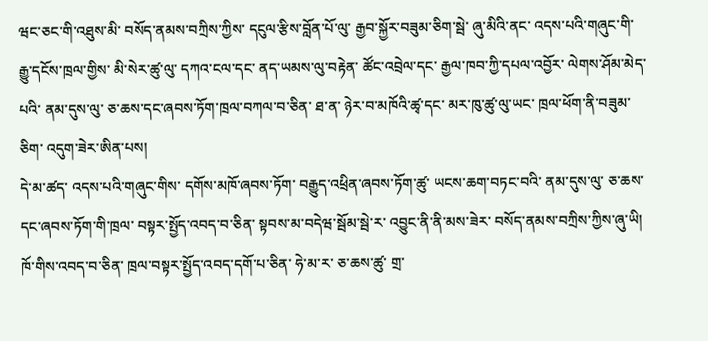ཝང་ཅང་གི་འཐུས་མི་ བསོད་ནམས་བཀྲིས་ཀྱིས་ དངུལ་རྩིས་བློན་པོ་ལུ་ རྒྱབ་སྐྱོར་བཟུམ་ཅིག་སྦེ་ ཞུ་མིའི་ནང་ འདས་པའི་གཞུང་གི་ རྒྱུ་དངོས་ཁྲལ་གྱིས་ མི་སེར་ཚུ་ལུ་ དཀའ་ངལ་དང་ ནད་ཡམས་ལུ་བརྟེན་ ཚོང་འབྲེལ་དང་ རྒྱལ་ཁབ་ཀྱི་དཔལ་འབྱོར་ ལེགས་ཤོམ་མེད་པའི་ ནམ་དུས་ལུ་ ཅ་ཆས་དང་ཞབས་ཏོག་ཁྲལ་བཀལ་བ་ཅིན་ ཐ་ན་ ཉེར་བ་མཁོའི་ཚྭ་དང་ མར་ཁུ་ཚུ་ལུ་ཡང་ ཁྲལ་ཕོག་ནི་བཟུམ་ཅིག་ འདུག་ཟེར་ཨིན་པས།
དེ་མ་ཚད་ འདས་པའི་གཞུང་གིས་ དགོས་མཁོ་ཞབས་ཏོག་ བརྒྱུད་འཕྲིན་ཞབས་ཏོག་ཚུ་ ཡངས་ཆག་བཏང་བའི་ ནམ་དུས་ལུ་ ཅ་ཆས་དང་ཞབས་ཏོག་གི་ཁྲལ་ བསྟར་སྤྱོད་འབད་བ་ཅིན་ སྟབས་མ་བདེཝ་སྦོམ་སྦེ་ར་ འབྱུང་ནི་ནི་མས་ཟེར་ བསོད་ནམས་བཀྲིས་ཀྱིས་ཞུ་ཡི།
ཁོ་གིས་འབད་བ་ཅིན་ ཁྲལ་བསྟར་སྤྱོད་འབད་དགོ་པ་ཅིན་ ཧེ་མ་ར་ ཅ་ཆས་ཚུ་ གྲ་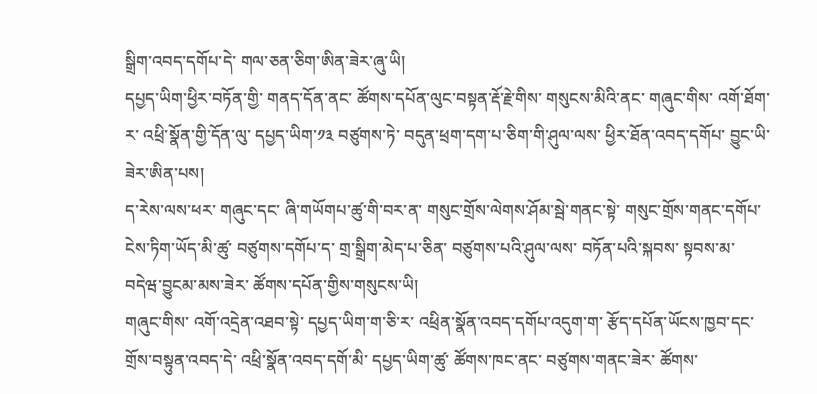སྒྲིག་འབད་དགོཔ་དེ་ གལ་ཅན་ཅིག་ཨིན་ཟེར་ཞུ་ཡི།
དཔྱད་ཡིག་ཕྱིར་བཏོན་གྱི་ གནད་དོན་ནང་ ཚོགས་དཔོན་ལུང་བསྟན་རྡོ་རྗེ་གིས་ གསུངས་མིའི་ནང་ གཞུང་གིས་ འགོ་ཐོག་ར་ འཕྲི་སྣོན་གྱི་དོན་ལུ་ དཔྱད་ཡིག་༡༣ བཙུགས་ཏེ་ བདུན་ཕྲག་དག་པ་ཅིག་གི་ཤུལ་ལས་ ཕྱིར་ཐོན་འབད་དགོཔ་ བྱུང་ཡི་ཟེར་ཨིན་པས།
ད་རེས་ལས་ཕར་ གཞུང་དང་ ཞི་གཡོགཔ་ཚུ་གི་བར་ན་ གསུང་གྲོས་ལེགས་ཤོམ་སྦེ་གནང་སྟེ་ གསུང་གྲོས་གནང་དགོཔ་ ངེས་ཏིག་ཡོད་མི་ཚུ་ བཙུགས་དགོཔ་ད་ གྲ་སྒྲིག་མེད་པ་ཅིན་ བཙུགས་པའི་ཤུལ་ལས་ བཏོན་པའི་སྐབས་ སྟབས་མ་བདེཝ་བྱུངམ་མས་ཟེར་ ཚོགས་དཔོན་གྱིས་གསུངས་ཡི།
གཞུང་གིས་ འགོ་འདྲེན་འཐབ་སྟེ་ དཔྱད་ཡིག་ག་ཅི་ར་ འཕྲིན་སྣོན་འབད་དགོཔ་འདུག་ག་ རྩོད་དཔོན་ཡོངས་ཁྱབ་དང་ གྲོས་བསྟུན་འབད་དེ་ འཕྲི་སྣོན་འབད་དགོ་མི་ དཔྱད་ཡིག་ཚུ་ ཚོགས་ཁང་ནང་ བཙུགས་གནང་ཟེར་ ཚོགས་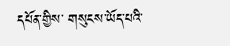དཔོན་གྱིས་ གསུངས་ཡོད་པའི་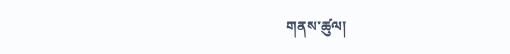གནས་ཚུལ།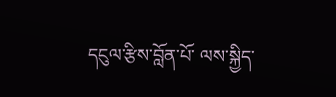དངུལ་རྩིས་བློན་པོ་ ལས་སྐྱིད་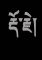རྡོ་རྗེ།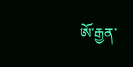ཨོ་རྒྱན་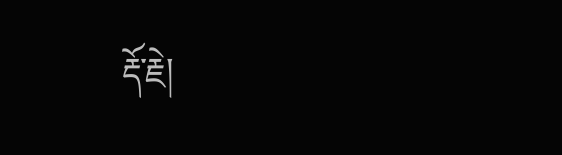རྡོ་རྗེ།